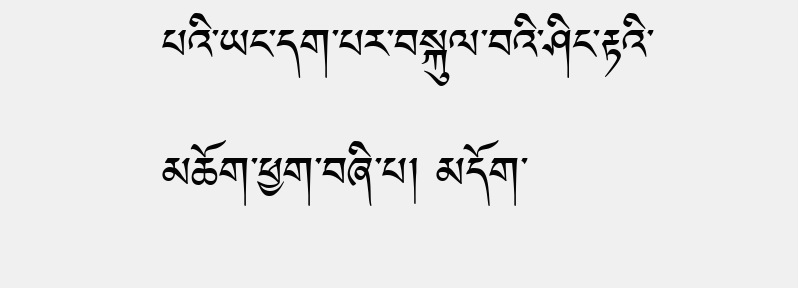པའི་ཡང་དག་པར་བསྐུལ་བའི་ཤིང་རྟའི་མཆོག་ཕྱག་བཞི་པ། མདོག་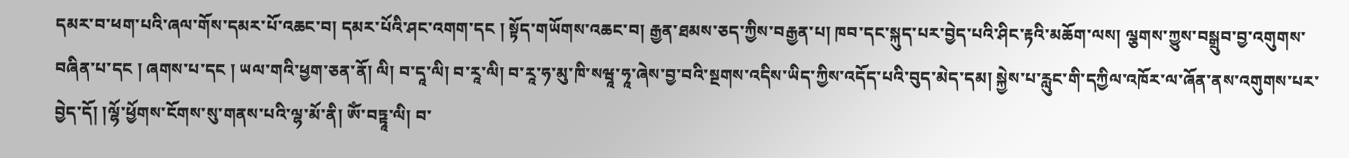དམར་བ་ཕག་པའི་ཞལ་གོས་དམར་པོ་འཆང་བ། དམར་པོའི་ཤང་འགག་དང ། སྟོད་གཡོགས་འཆང་བ། རྒྱན་ཐམས་ཅད་ཀྱིས་བརྒྱན་པ། ཁབ་དང་སྐུད་པར་བྱེད་པའི་ཤིང་རྟའི་མཆོག་ལས། ལྕགས་ཀྱུས་བསྒྲུབ་བྱ་འགུགས་བཞིན་པ་དང ། ཞགས་པ་དང ། ཡལ་གའི་ཕྱག་ཅན་ནོ། ལི། བ་དཱ་ལི། བ་རཱ་ལི། བ་རཱ་ཧ་མུ་ཁི་སཝཱ་ཧཱ་ཞེས་བྱ་བའི་སྔགས་འདིས་ཡིད་ཀྱིས་འདོད་པའི་བུད་མེད་དམ། སྐྱེས་པ་རླུང་གི་དཀྱིལ་འཁོར་ལ་ཞོན་ནས་འགུགས་པར་ བྱེད་དོ། །ལྷོ་ཕྱོགས་ངོགས་སུ་གནས་པའི་ལྷ་མོ་ནི། ཨོཾ་བཏྟཱ་ལི། བ་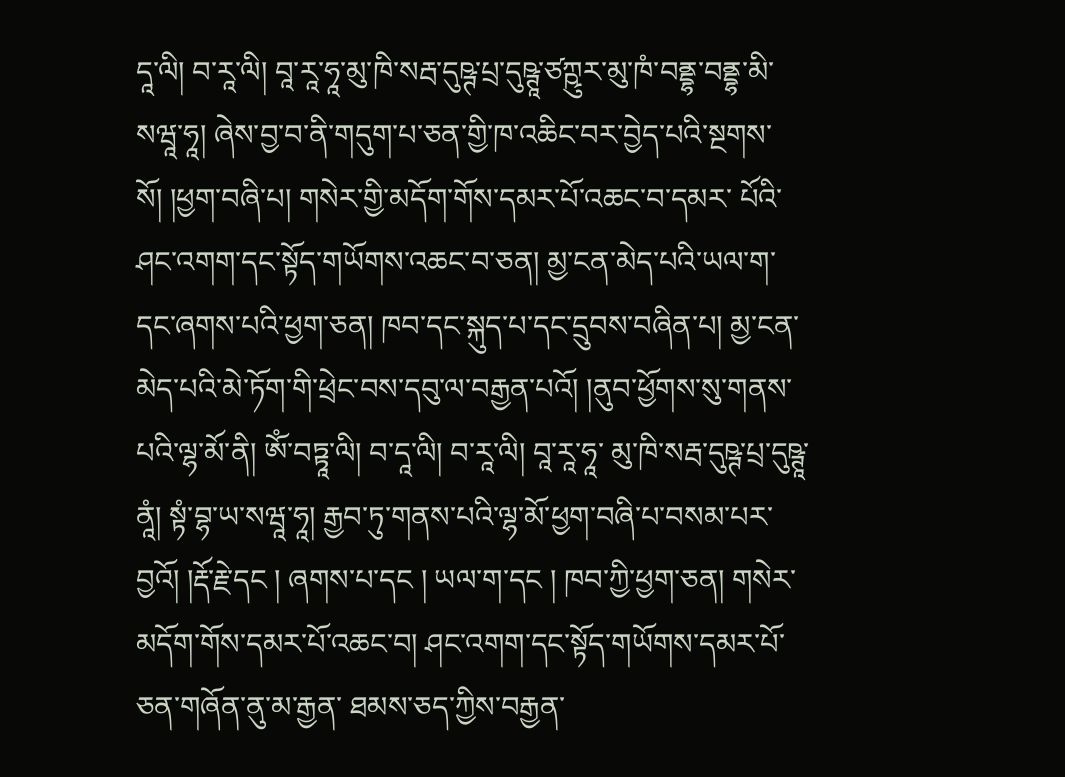དཱ་ལི། བ་རཱ་ལི། བཱ་རཱ་ཧཱ་མུ་ཁི་སརྦ་དུཥྚ་པྲ་དུཥྚཱ་ཙཀྵུར་མུ་ཁཾ་བནྡྷ་བནྡྷ་མི་སཝཱ་ཧཱ། ཞེས་བྱ་བ་ནི་གདུག་པ་ཅན་གྱི་ཁ་འཆིང་བར་བྱེད་པའི་སྔགས་སོ། །ཕྱག་བཞི་པ། གསེར་གྱི་མདོག་གོས་དམར་པོ་འཆང་བ་དམར་ པོའི་ཤང་འགག་དང་སྟོད་གཡོགས་འཆང་བ་ཅན། མྱ་ངན་མེད་པའི་ཡལ་ག་དང་ཞགས་པའི་ཕྱག་ཅན། ཁབ་དང་སྐུད་པ་དང་དྲུབས་བཞིན་པ། མྱ་ངན་མེད་པའི་མེ་ཏོག་གི་ཕྲེང་བས་དབུ་ལ་བརྒྱན་པའོ། །ནུབ་ཕྱོགས་སུ་གནས་པའི་ལྷ་མོ་ནི། ཨོཾ་བཏྟཱ་ལི། བ་དཱ་ལི། བ་རཱ་ལི། བཱ་རཱ་ཧཱ་ མུ་ཁི་སརྦ་དུཥྚ་པྲ་དུཥྚཱ་ནཱཾ། སྟཾ་བྷ་ཡ་སཝཱ་ཧཱ། རྒྱབ་ཏུ་གནས་པའི་ལྷ་མོ་ཕྱག་བཞི་པ་བསམ་པར་བྱའོ། །རྡོ་རྗེ་དང ། ཞགས་པ་དང ། ཡལ་ག་དང ། ཁབ་ཀྱི་ཕྱག་ཅན། གསེར་མདོག་གོས་དམར་པོ་འཆང་བ། ཤང་འགག་དང་སྟོད་གཡོགས་དམར་པོ་ཅན་གཞོན་ནུ་མ་རྒྱན་ ཐམས་ཅད་ཀྱིས་བརྒྱན་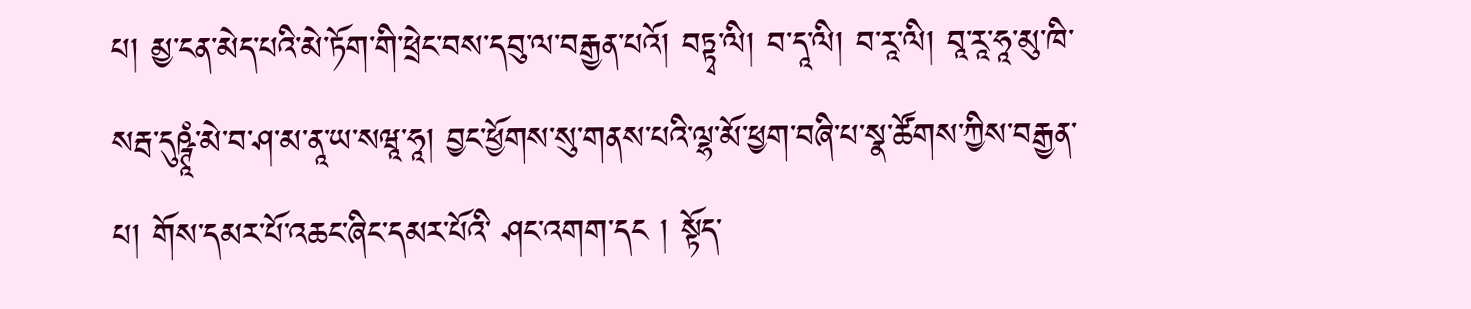པ། མྱ་ངན་མེད་པའི་མེ་ཏོག་གི་ཕྲེང་བས་དབུ་ལ་བརྒྱན་པའོ། བཏྟྭ་ལི། བ་དཱ་ལི། བ་རཱ་ལི། བཱ་རཱ་ཧཱ་མུ་ཁི་སརྦ་དུཥྚཱཾ་མེ་བ་ཤ་མ་ནཱ་ཡ་སཝཱ་ཧཱ། བྱང་ཕྱོགས་སུ་གནས་པའི་ལྷ་མོ་ཕྱག་བཞི་པ་སྣ་ཚོགས་ཀྱིས་བརྒྱན་པ། གོས་དམར་པོ་འཆང་ཞིང་དམར་པོའི་ ཤང་འགག་དང ། སྟོད་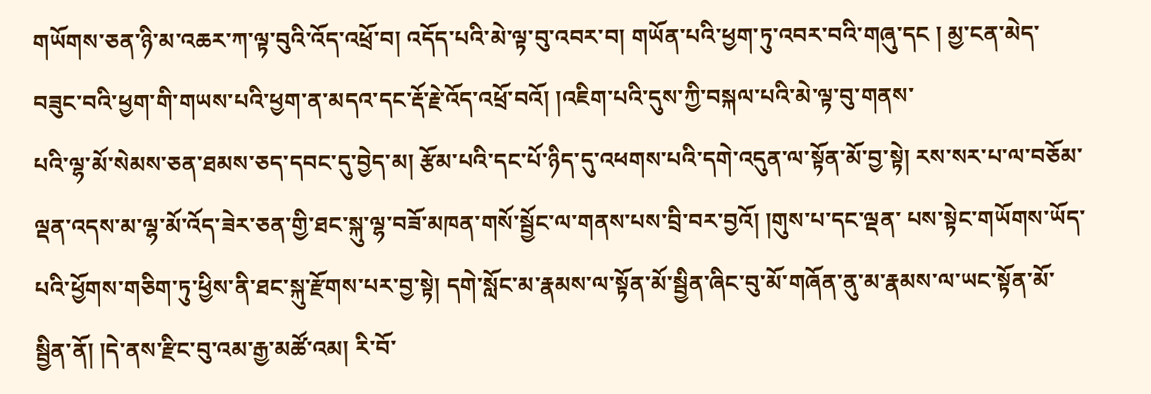གཡོགས་ཅན་ཉི་མ་འཆར་ཀ་ལྟ་བུའི་འོད་འཕྲོ་བ། འདོད་པའི་མེ་ལྟ་བུ་འབར་བ། གཡོན་པའི་ཕྱག་ཏུ་འབར་བའི་གཞུ་དང ། མྱ་ངན་མེད་བཟུང་བའི་ཕྱག་གི་གཡས་པའི་ཕྱག་ན་མདའ་དང་རྡོ་རྗེ་འོད་འཕྲོ་བའོ། །འཇིག་པའི་དུས་ཀྱི་བསྐལ་པའི་མེ་ལྟ་བུ་གནས་
པའི་ལྷ་མོ་སེམས་ཅན་ཐམས་ཅད་དབང་དུ་བྱེད་མ། རྩོམ་པའི་དང་པོ་ཉིད་དུ་འཕགས་པའི་དགེ་འདུན་ལ་སྟོན་མོ་བྱ་སྟེ། རས་སར་པ་ལ་བཅོམ་ལྡན་འདས་མ་ལྷ་མོ་འོད་ཟེར་ཅན་གྱི་ཐང་སྐུ་ལྷ་བཟོ་མཁན་གསོ་སྦྱོང་ལ་གནས་པས་བྲི་བར་བྱའོ། །གུས་པ་དང་ལྡན་ པས་སྟེང་གཡོགས་ཡོད་པའི་ཕྱོགས་གཅིག་ཏུ་ཕྱིས་ནི་ཐང་སྐུ་རྫོགས་པར་བྱ་སྟེ། དགེ་སློང་མ་རྣམས་ལ་སྟོན་མོ་སྦྱིན་ཞིང་བུ་མོ་གཞོན་ནུ་མ་རྣམས་ལ་ཡང་སྟོན་མོ་སྦྱིན་ནོ། །དེ་ནས་རྫིང་བུ་འམ་རྒྱ་མཚོ་འམ། རི་བོ་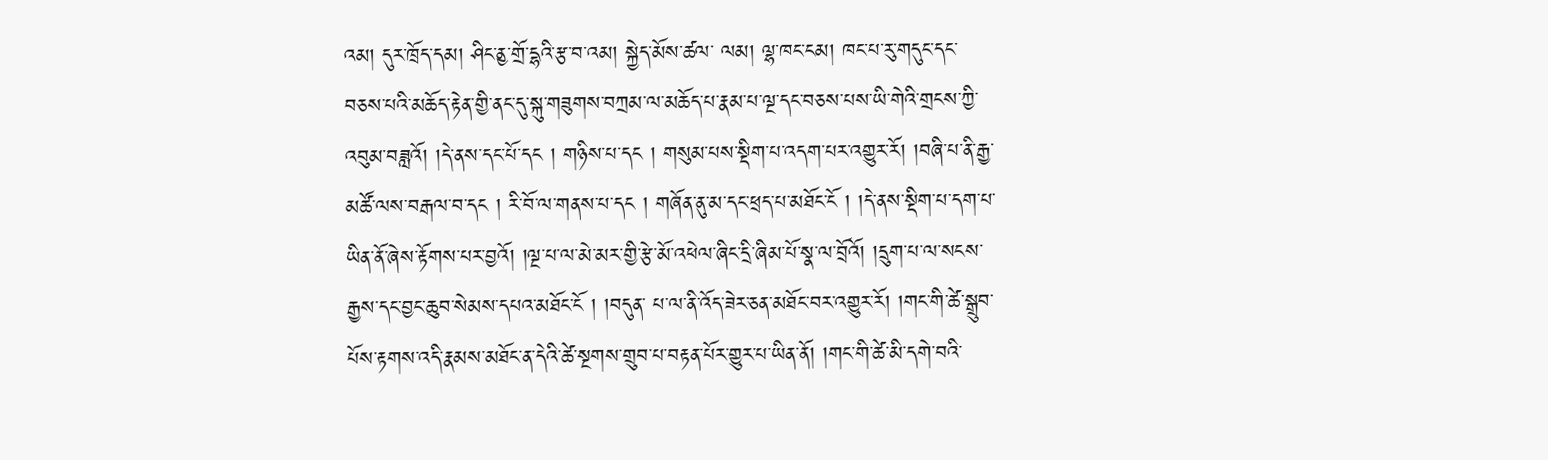འམ། དུར་ཁྲོད་དམ། ཤིང་ནྱ་གྲོ་དྷའི་རྩ་བ་འམ། སྐྱེད་མོས་ཚལ་ ལམ། ལྷ་ཁང་ངམ། ཁང་པ་རུ་གདུང་དང་བཅས་པའི་མཆོད་རྟེན་གྱི་ནང་དུ་སྐུ་གཟུགས་བཀྲམ་ལ་མཆོད་པ་རྣམ་པ་ལྔ་དང་བཅས་པས་ཡི་གེའི་གྲངས་ཀྱི་འབུམ་བཟླའོ། །དེ་ནས་དང་པོ་དང ། གཉིས་པ་དང ། གསུམ་པས་སྡིག་པ་འདག་པར་འགྱུར་རོ། །བཞི་པ་ནི་རྒྱ་ མཚོ་ལས་བརྒལ་བ་དང ། རི་བོ་ལ་གནས་པ་དང ། གཞོན་ནུ་མ་དང་ཕྲད་པ་མཐོང་ངོ ། །དེ་ནས་སྡིག་པ་དག་པ་ཡིན་ནོ་ཞེས་རྟོགས་པར་བྱའོ། །ལྔ་པ་ལ་མེ་མར་གྱི་རྩེ་མོ་འཕེལ་ཞིང་དྲི་ཞིམ་པོ་སྣ་ལ་བྲོའོ། །དྲུག་པ་ལ་སངས་རྒྱས་དང་བྱང་ཆུབ་སེམས་དཔའ་མཐོང་ངོ ། །བདུན་ པ་ལ་ནི་འོད་ཟེར་ཅན་མཐོང་བར་འགྱུར་རོ། །གང་གི་ཚེ་སྒྲུབ་པོས་རྟགས་འདི་རྣམས་མཐོང་ན་དེའི་ཚེ་སྔགས་གྲུབ་པ་བརྟན་པོར་གྱུར་པ་ཡིན་ནོ། །གང་གི་ཚེ་མི་དགེ་བའི་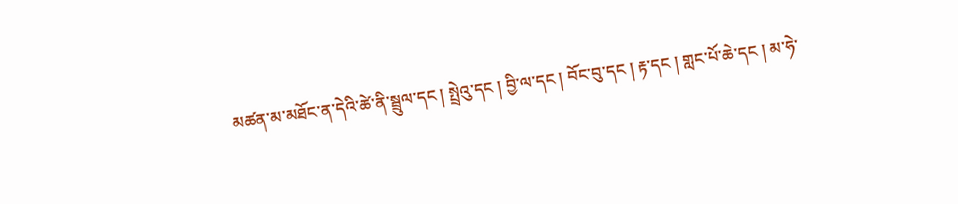མཚན་མ་མཐོང་ན་དེའི་ཚེ་ནི་སྦྲུལ་དང ། སྤྲེའུ་དང ། བྱི་ལ་དང ། བོང་བུ་དང ། རྟ་དང ། གླང་པོ་ཆེ་དང ། མ་ཧེ་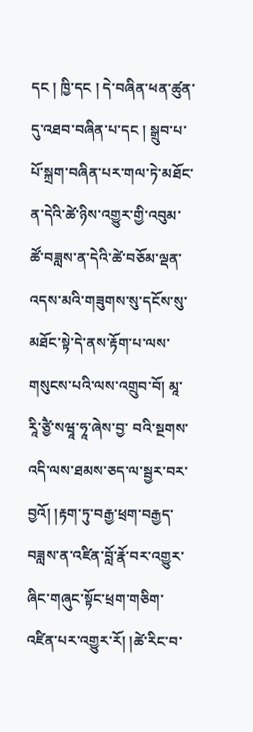དང ། ཁྱི་དང ། དེ་བཞིན་ཕན་ཚུན་དུ་འཐབ་བཞིན་པ་དང ། སྒྲུབ་པ་པོ་སྐྲག་བཞིན་པར་གལ་ཏེ་མཐོང་ན་དེའི་ཚེ་ཉིས་འགྱུར་གྱི་འབུམ་ཚོ་བཟླས་ན་དེའི་ཚེ་བཅོམ་ལྡན་འདས་མའི་གཟུགས་སུ་དངོས་སུ་མཐོང་སྟེ་དེ་ནས་རྟོག་པ་ལས་གསུངས་པའི་ལས་འགྲུབ་བོ། མཱ་རཱི་ཙྱཻ་སཝཱ་ཧཱ་ཞེས་བྱ་ བའི་སྔགས་འདི་ལས་ཐམས་ཅད་ལ་སྦྱར་བར་བྱའོ། །རྟག་ཏུ་བརྒྱ་ཕྲག་བརྒྱད་བཟླས་ན་འཛིན་བློ་རྣོ་བར་འགྱུར་ཞིང་གཞུང་སྟོང་ཕྲག་གཅིག་འཛིན་པར་འགྱུར་རོ། །ཚེ་རིང་བ་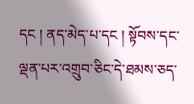དང ། ནད་མེད་པ་དང ། སྟོབས་དང་ལྡན་པར་འགྲུབ་ཅིང་དེ་ཐམས་ཅད་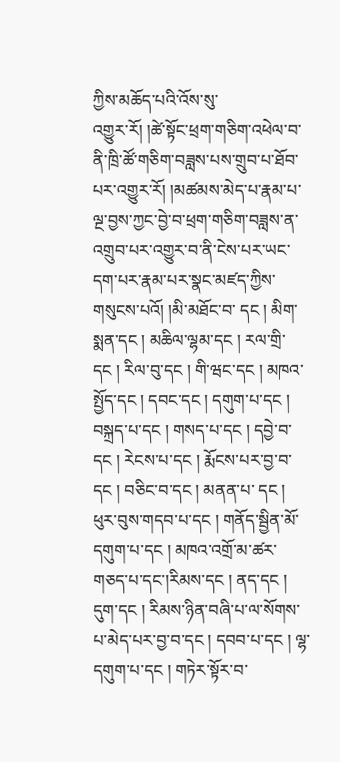ཀྱིས་མཆོད་པའི་འོས་སུ་
འགྱུར་རོ། །ཚེ་སྟོང་ཕྲག་གཅིག་འཕེལ་བ་ནི་ཁྲི་ཚོ་གཅིག་བཟླས་པས་གྲུབ་པ་ཐོབ་པར་འགྱུར་རོ། །མཚམས་མེད་པ་རྣམ་པ་ལྔ་བྱས་ཀྱང་བྱེ་བ་ཕྲག་གཅིག་བཟླས་ན་འགྲུབ་པར་འགྱུར་བ་ནི་ངེས་པར་ཡང་དག་པར་རྣམ་པར་སྣང་མཛད་ཀྱིས་གསུངས་པའོ། །མི་མཐོང་བ་ དང ། མིག་སྨན་དང ། མཆིལ་ལྷམ་དང ། རལ་གྲི་དང ། རིལ་བུ་དང ། གི་ཝང་དང ། མཁའ་སྤྱོད་དང ། དབང་དང ། དགུག་པ་དང ། བསྐྲད་པ་དང ། གསད་པ་དང ། དབྱེ་བ་དང ། རེངས་པ་དང ། རྨོངས་པར་བྱ་བ་དང ། བཅིང་བ་དང ། མནན་པ་ དང ། ཕུར་བུས་གདབ་པ་དང ། གནོད་སྦྱིན་མོ་དགུག་པ་དང ། མཁའ་འགྲོ་མ་ཚར་གཅད་པ་དང་།རིམས་དང ། ནད་དང ། དུག་དང ། རིམས་ཉིན་བཞི་པ་ལ་སོགས་པ་མེད་པར་བྱ་བ་དང ། དབབ་པ་དང ། ལྷ་དགུག་པ་དང ། གཏེར་སྟོར་བ་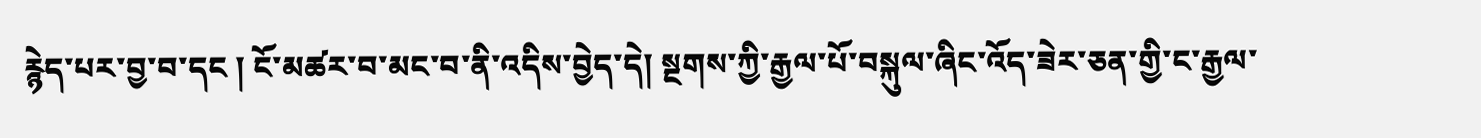རྙེད་པར་བྱ་བ་དང ། ངོ་མཚར་བ་མང་བ་ནི་འདིས་བྱེད་དེ། སྔགས་ཀྱི་རྒྱལ་པོ་བསྐུལ་ཞིང་འོད་ཟེར་ཅན་གྱི་ང་རྒྱལ་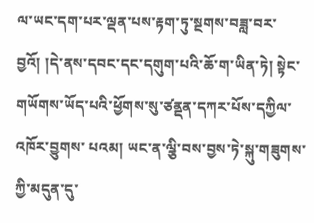ལ་ཡང་དག་པར་ལྡན་པས་རྟག་ཏུ་སྔགས་བཟླ་བར་བྱའོ། །དེ་ནས་དབང་དང་དགུག་པའི་ཆོ་ག་ཡིན་ཏེ། སྟེང་གཡོགས་ཡོད་པའི་ཕྱོགས་སུ་ཙནྡན་དཀར་པོས་དཀྱིལ་འཁོར་བྱུགས་ པའམ། ཡང་ན་ལྕི་བས་བྱས་ཏེ་སྐུ་གཟུགས་ཀྱི་མདུན་དུ་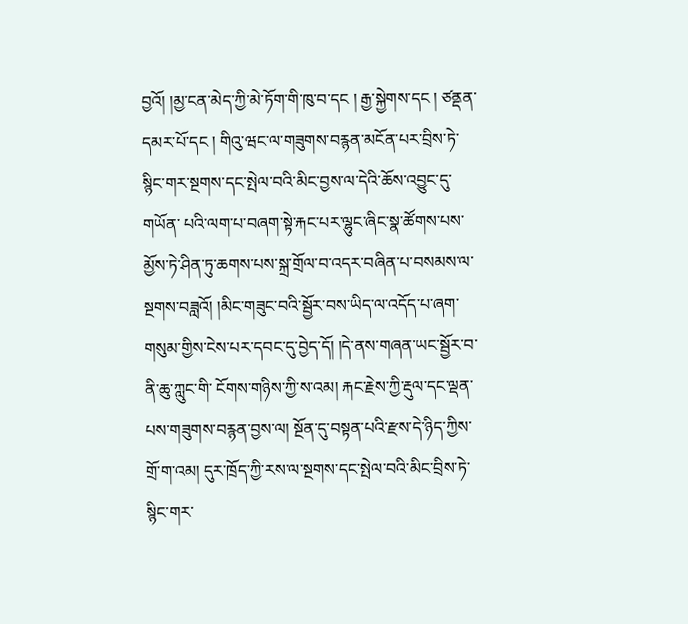བྱའོ། །མྱ་ངན་མེད་ཀྱི་མེ་ཏོག་གི་ཁུ་བ་དང ། རྒྱ་སྐྱེགས་དང ། ཙནྡན་དམར་པོ་དང ། གིའུ་ཝང་ལ་གཟུགས་བརྙན་མངོན་པར་བྲིས་ཏེ་སྙིང་གར་སྔགས་དང་སྤེལ་བའི་མིང་བྱས་ལ་དེའི་ཆོས་འབྱུང་དུ་གཡོན་ པའི་ལག་པ་བཞག་སྟེ་རྐང་པར་ལྷུང་ཞིང་སྣ་ཚོགས་པས་མྱོས་ཏེ་ཤིན་ཏུ་ཆགས་པས་སྐྲ་གྲོལ་བ་འདར་བཞིན་པ་བསམས་ལ་སྔགས་བཟླའོ། །མིང་གཟུང་བའི་སྦྱོར་བས་ཡིད་ལ་འདོད་པ་ཞག་གསུམ་གྱིས་ངེས་པར་དབང་དུ་བྱེད་དོ། །དེ་ནས་གཞན་ཡང་སྦྱོར་བ་ནི་ཆུ་ཀླུང་གི་ ངོགས་གཉིས་ཀྱི་ས་འམ། རྐང་རྗེས་ཀྱི་རྡུལ་དང་ལྡན་པས་གཟུགས་བརྙན་བྱས་ལ། སྔོན་དུ་བསྟན་པའི་རྫས་དེ་ཉིད་ཀྱིས་གྲོ་ག་འམ། དུར་ཁྲོད་ཀྱི་རས་ལ་སྔགས་དང་སྤེལ་བའི་མིང་བྲིས་ཏེ་སྙིང་གར་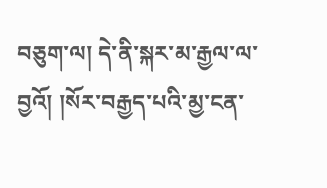བཅུག་ལ། དེ་ནི་སྐར་མ་རྒྱལ་ལ་བྱའོ། །སོར་བརྒྱད་པའི་མྱ་ངན་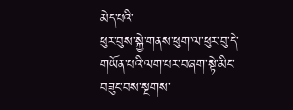མེད་པའི་
ཕུར་བུས་སྐྱེ་གནས་ཕུག་ལ་ཕུར་བུ་དེ་གཡོན་པའི་ལག་པར་བཞག་སྟེ་མིང་བཟུང་བས་སྔགས་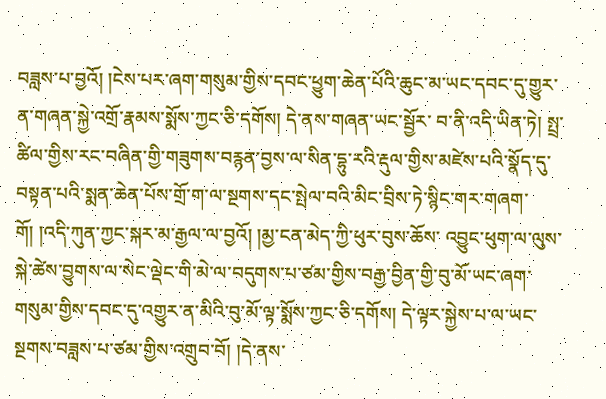བཟླས་པ་བྱའོ། །ངེས་པར་ཞག་གསུམ་གྱིས་དབང་ཕྱུག་ཆེན་པོའི་ཆུང་མ་ཡང་དབང་དུ་གྱུར་ན་གཞན་སྐྱེ་འགྲོ་རྣམས་སྨོས་ཀྱང་ཅི་དགོས། དེ་ནས་གཞན་ཡང་སྦྱོར་ བ་ནི་འདི་ཡིན་ཏེ། སྤྲ་ཚིལ་གྱིས་རང་བཞིན་གྱི་གཟུགས་བརྙན་བྱས་ལ་སིན་དྷུ་རའི་རྡུལ་གྱིས་མཛེས་པའི་སྣོད་དུ་བསྟན་པའི་སྨན་ཆེན་པོས་གྲོ་ག་ལ་སྔགས་དང་སྤེལ་བའི་མིང་བྲིས་ཏེ་སྙིང་གར་གཞག་གོ། །འདི་ཀུན་ཀྱང་སྐར་མ་རྒྱལ་ལ་བྱའོ། །མྱ་ངན་མེད་ཀྱི་ཕུར་བུས་ཆོས་ འབྱུང་ཕུག་ལ་ལུས་སྐེ་ཚེས་བྱུགས་ལ་སེང་ལྡེང་གི་མེ་ལ་བདུགས་པ་ཙམ་གྱིས་བརྒྱ་བྱིན་གྱི་བུ་མོ་ཡང་ཞག་གསུམ་གྱིས་དབང་དུ་འགྱུར་ན་མིའི་བུ་མོ་ལྟ་སྨོས་ཀྱང་ཅི་དགོས། དེ་ལྟར་སྐྱེས་པ་ལ་ཡང་སྔགས་བཟླས་པ་ཙམ་གྱིས་འགྲུབ་བོ། །དེ་ནས་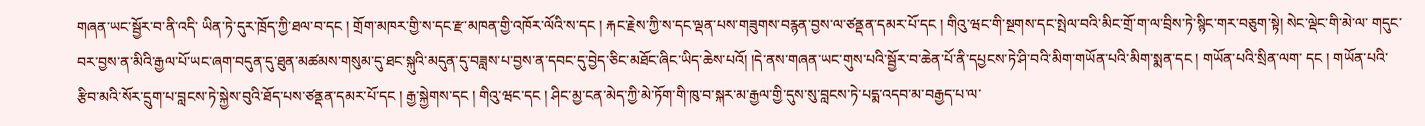གཞན་ཡང་སྦྱོར་བ་ནི་འདི་ ཡིན་ཏེ་དུར་ཁྲོད་ཀྱི་ཐལ་བ་དང ། གྲོག་མཁར་གྱི་ས་དང་རྫ་མཁན་གྱི་འཁོར་ལོའི་ས་དང ། རྐང་རྗེས་ཀྱི་ས་དང་ལྡན་པས་གཟུགས་བརྙན་བྱས་ལ་ཙནྡན་དམར་པོ་དང ། གིའུ་ཝང་གི་སྔགས་དང་སྤེལ་བའི་མིང་གྲོ་ག་ལ་བྲིས་ཏེ་སྙིང་གར་བཅུག་སྟེ། སེང་ལྡེང་གི་མེ་ལ་ གདུང་བར་བྱས་ན་མིའི་རྒྱལ་པོ་ཡང་ཞག་བདུན་དུ་ཐུན་མཚམས་གསུམ་དུ་ཐང་སྐུའི་མདུན་དུ་བཟླས་པ་བྱས་ན་དབང་དུ་བྱེད་ཅིང་མཐོང་ཞིང་ཡིད་ཆེས་པའོ། །དེ་ནས་གཞན་ཡང་གུས་པའི་སྦྱོར་བ་ཆེན་པོ་ནི་དཔྱངས་ཏེ་ཤི་བའི་མིག་གཡོན་པའི་མིག་སྨན་དང ། གཡོན་པའི་སྲིན་ལག་ དང ། གཡོན་པའི་རྩིབ་མའི་སོར་དྲུག་པ་བླངས་ཏེ་སྐྱེས་བུའི་ཐོད་པས་ཙནྡན་དམར་པོ་དང ། རྒྱ་སྐྱེགས་དང ། གིའུ་ཝང་དང ། ཤིང་མྱ་ངན་མེད་ཀྱི་མེ་ཏོག་གི་ཁུ་བ་སྐར་མ་རྒྱལ་གྱི་དུས་སུ་བླངས་ཏེ་པདྨ་འདབ་མ་བརྒྱད་པ་ལ་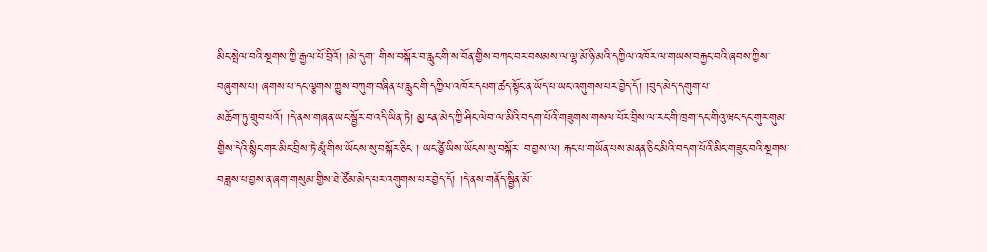མིང་སྤེལ་བའི་སྔགས་ཀྱི་རྒྱལ་པོ་བྲིའོ། །མེ་དུག་ གིས་བསྐོར་བ་རླུང་གི་ས་བོན་གྱིས་བཀང་བར་བསམས་ལ་ལྷ་མོ་ཉི་མའི་དཀྱིལ་འཁོར་ལ་གཡས་བརྐྱང་བའི་ཞབས་ཀྱིས་བཞུགས་པ། ཞགས་པ་དང་ལྕགས་ཀྱུས་བཀུག་བཞིན་པ་རླུང་གི་དཀྱིལ་འཁོར་དཔག་ཚད་སྟོང་ན་ཡོད་པ་ཡང་འགུགས་པར་བྱེད་དོ། །བུད་མེད་དགུག་པ་
མཆོག་ཏུ་གྲུབ་པའོ། །དེ་ནས་གཞན་ཡང་སྦྱོར་བ་འདི་ཡིན་ཏེ། མྱ་ངན་མེད་ཀྱི་ཤིང་ལེབ་ལ་མིའི་བདག་པོའི་གཟུགས་གསལ་པོར་བྲིས་ལ་རང་གི་ཁྲག་དང་གིའུ་ཝང་དང་གུར་གུམ་གྱིས་དེའི་སྙིང་གར་མིང་བྲིས་ཏེ་མཱཾ་གིས་ཡོངས་སུ་བསྐོར་ཅིང ། ཡང་ཙྱཻ་ཡིས་ཡོངས་སུ་བསྐོར་ བ་བྱས་ལ། རྐང་པ་གཡོན་པས་མནན་ཅིང་མིའི་བདག་པོའི་མིང་གཟུང་བའི་སྔགས་བཟླས་པ་བྱས་ན་ཞག་གསུམ་གྱིས་ཐེ་ཙོམ་མེད་པར་འགུགས་པར་བྱེད་དོ། །དེ་ནས་གནོད་སྦྱིན་མོ་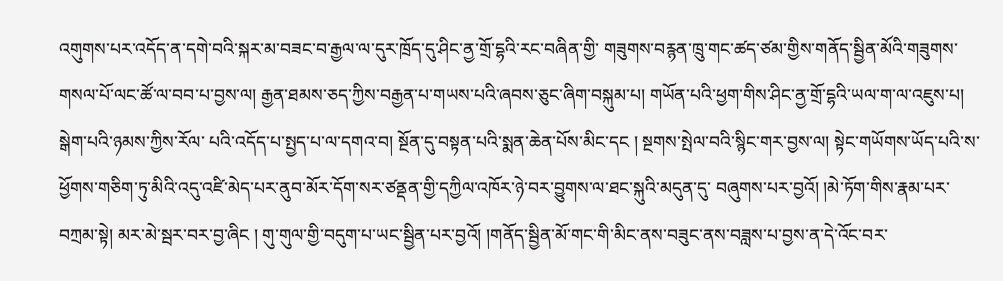འགུགས་པར་འདོད་ན་དགེ་བའི་སྐར་མ་བཟང་བ་རྒྱལ་ལ་དུར་ཁྲོད་དུ་ཤིང་ནྱ་གྲོ་དྷའི་རང་བཞིན་གྱི་ གཟུགས་བརྙན་ཁྲུ་གང་ཚད་ཙམ་གྱིས་གནོད་སྦྱིན་མོའི་གཟུགས་གསལ་པོ་ལང་ཚོ་ལ་བབ་པ་བྱས་ལ། རྒྱན་ཐམས་ཅད་ཀྱིས་བརྒྱན་པ་གཡས་པའི་ཞབས་ཅུང་ཞིག་བསྐུམ་པ། གཡོན་པའི་ཕྱག་གིས་ཤིང་ནྱ་གྲོ་དྷའི་ཡལ་ག་ལ་འཇུས་པ། སྒེག་པའི་ཉམས་ཀྱིས་རོལ་ པའི་འདོད་པ་སྤྱད་པ་ལ་དགའ་བ། སྔོན་དུ་བསྟན་པའི་སྨན་ཆེན་པོས་མིང་དང ། སྔགས་སྤེལ་བའི་སྙིང་གར་བྱས་ལ། སྟེང་གཡོགས་ཡོད་པའི་ས་ཕྱོགས་གཅིག་ཏུ་མིའི་འདུ་འཛི་མེད་པར་ནུབ་མོར་དོག་སར་ཙནྡན་གྱི་དཀྱིལ་འཁོར་ཉེ་བར་བྱུགས་ལ་ཐང་སྐུའི་མདུན་དུ་ བཞུགས་པར་བྱའོ། །མེ་ཏོག་གིས་རྣམ་པར་བཀྲམ་སྟེ། མར་མེ་སྦར་བར་བྱ་ཞིང ། གུ་གུལ་གྱི་བདུག་པ་ཡང་སྦྱིན་པར་བྱའོ། །གནོད་སྦྱིན་མོ་གང་གི་མིང་ནས་བཟུང་ནས་བཟླས་པ་བྱས་ན་དེ་འོང་བར་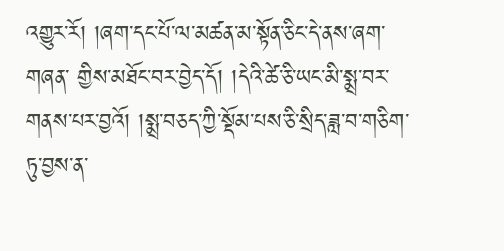འགྱུར་རོ། །ཞག་དང་པོ་ལ་མཚན་མ་སྟོན་ཅིང་དེ་ནས་ཞག་གཞན་ གྱིས་མཐོང་བར་བྱེད་དོ། །དེའི་ཚེ་ཅི་ཡང་མི་སྨྲ་བར་གནས་པར་བྱའོ། །སྨྲ་བཅད་ཀྱི་སྡོམ་པས་ཅི་སྲིད་ཟླ་བ་གཅིག་ཏུ་བྱས་ན་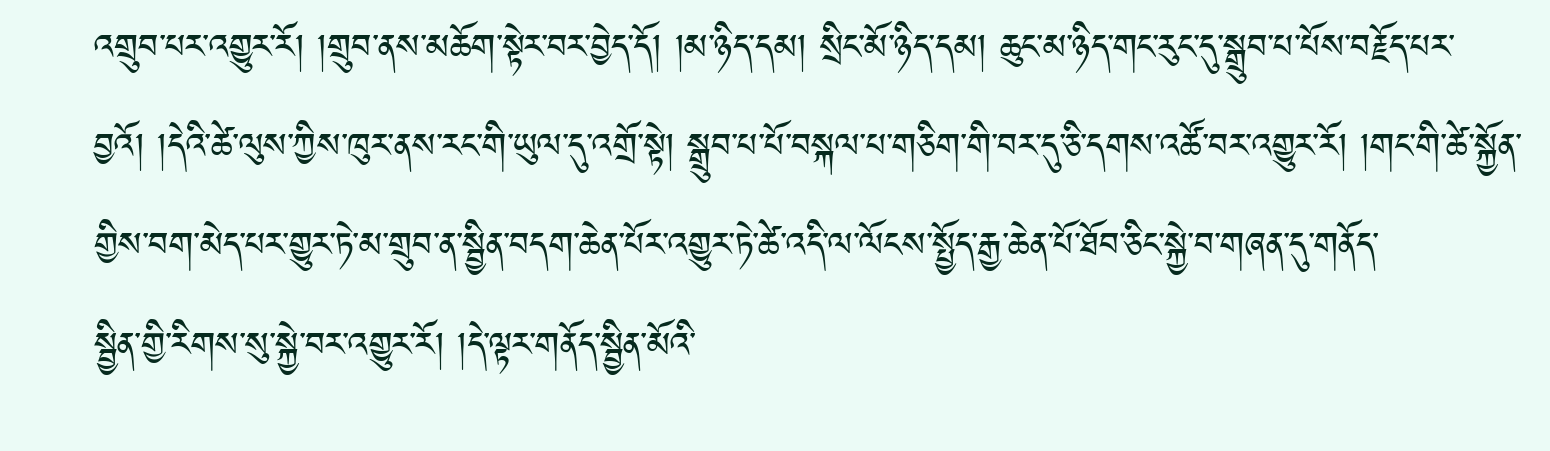འགྲུབ་པར་འགྱུར་རོ། །གྲུབ་ནས་མཆོག་སྟེར་བར་བྱེད་དོ། །མ་ཉིད་དམ། སྲིང་མོ་ཉིད་དམ། ཆུང་མ་ཉིད་གང་རུང་དུ་སྒྲུབ་པ་པོས་བརྗོད་པར་ བྱའོ། །དེའི་ཚེ་ལུས་ཀྱིས་ཁུར་ནས་རང་གི་ཡུལ་དུ་འགྲོ་སྟེ། སྒྲུབ་པ་པོ་བསྐལ་པ་གཅིག་གི་བར་དུ་ཅི་དགས་འཚོ་བར་འགྱུར་རོ། །གང་གི་ཚེ་སྐྱོན་གྱིས་བག་མེད་པར་གྱུར་ཏེ་མ་གྲུབ་ན་སྦྱིན་བདག་ཆེན་པོར་འགྱུར་ཏེ་ཚེ་འདི་ལ་ལོངས་སྤྱོད་རྒྱ་ཆེན་པོ་ཐོབ་ཅིང་སྐྱེ་བ་གཞན་དུ་གནོད་
སྦྱིན་གྱི་རིགས་སུ་སྐྱེ་བར་འགྱུར་རོ། །དེ་ལྟར་གནོད་སྦྱིན་མོའི་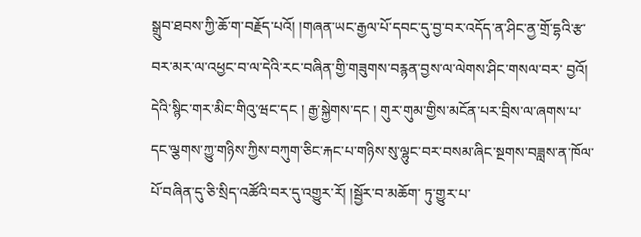སྒྲུབ་ཐབས་ཀྱི་ཆོ་ག་བརྗོད་པའོ། །གཞན་ཡང་རྒྱལ་པོ་དབང་དུ་བྱ་བར་འདོད་ན་ཤིང་ནྱ་གྲོ་དྷའི་རྩ་བར་མར་ལ་འཕྱང་བ་ལ་དེའི་རང་བཞིན་གྱི་གཟུགས་བརྙན་བྱས་ལ་ལེགས་ཤིང་གསལ་བར་ བྱའོ། དེའི་སྙིང་གར་མིང་གིའུ་ཝང་དང ། རྒྱ་སྐྱེགས་དང ། གུར་གུམ་གྱིས་མངོན་པར་བྲིས་ལ་ཞགས་པ་དང་ལྕགས་ཀྱུ་གཉིས་ཀྱིས་བཀུག་ཅིང་རྐང་པ་གཉིས་སུ་ལྷུང་བར་བསམ་ཞིང་སྔགས་བཟླས་ན་ཁོལ་པོ་བཞིན་དུ་ཅི་སྲིད་འཚོའི་བར་དུ་འགྱུར་རོ། །སྦྱོར་བ་མཆོག་ ཏུ་གྱུར་པ་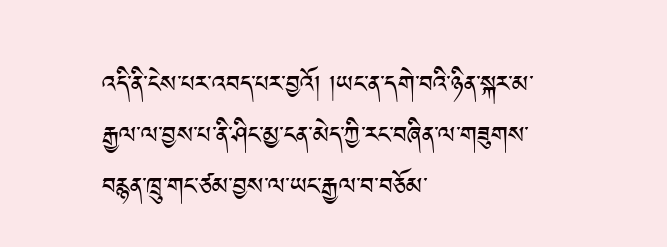འདི་ནི་ངེས་པར་འབད་པར་བྱའོ། །ཡང་ན་དགེ་བའི་ཉིན་སྐར་མ་རྒྱལ་ལ་བྱས་པ་ནི་ཤིང་མྱ་ངན་མེད་ཀྱི་རང་བཞིན་ལ་གཟུགས་བརྙན་ཁྲུ་གང་ཙམ་བྱས་ལ་ཡང་རྒྱལ་བ་བཅོམ་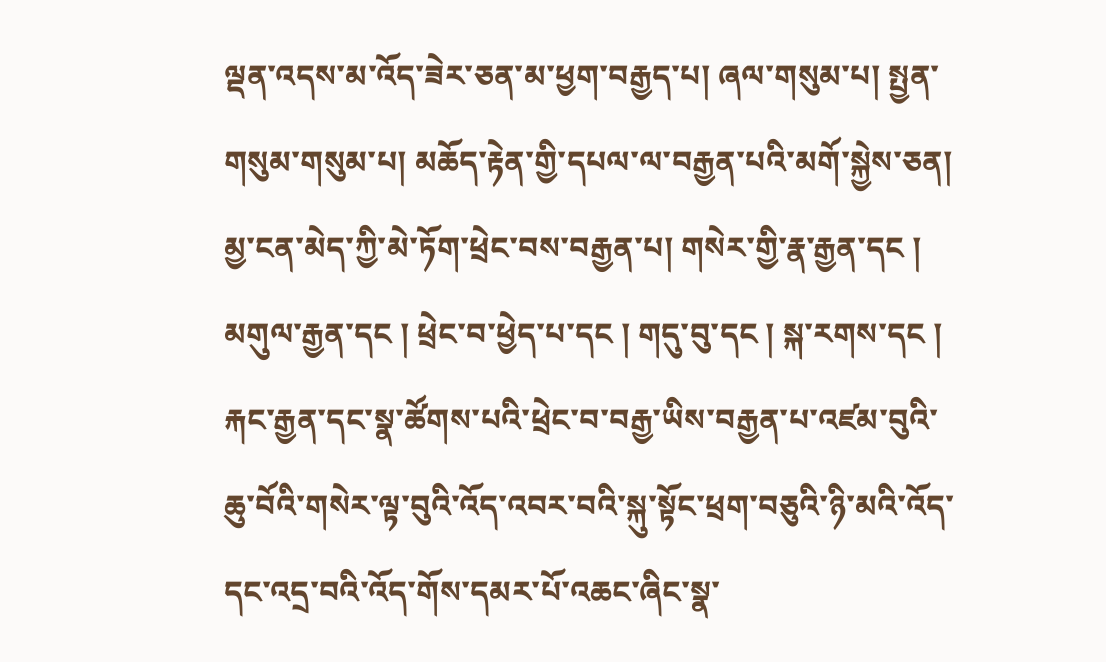ལྡན་འདས་མ་འོད་ཟེར་ཅན་མ་ཕྱག་བརྒྱད་པ། ཞལ་གསུམ་པ། སྤྱན་གསུམ་གསུམ་པ། མཆོད་རྟེན་གྱི་དཔལ་ལ་བརྒྱན་པའི་མགོ་སྐྱེས་ཅན། མྱ་ངན་མེད་ཀྱི་མེ་ཏོག་ཕྲེང་བས་བརྒྱན་པ། གསེར་གྱི་རྣ་རྒྱན་དང ། མགུལ་རྒྱན་དང ། ཕྲེང་བ་ཕྱེད་པ་དང ། གདུ་བུ་དང ། སྐ་རགས་དང ། རྐང་རྒྱན་དང་སྣ་ཚོགས་པའི་ཕྲེང་བ་བརྒྱ་ཡིས་བརྒྱན་པ་འཛམ་བུའི་ ཆུ་བོའི་གསེར་ལྟ་བུའི་འོད་འབར་བའི་སྐུ་སྟོང་ཕྲག་བཅུའི་ཉི་མའི་འོད་དང་འདྲ་བའི་འོད་གོས་དམར་པོ་འཆང་ཞིང་སྣ་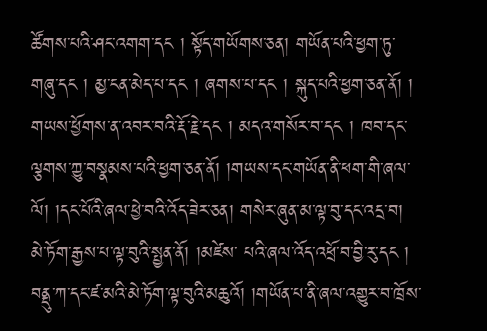ཚོགས་པའི་ཤང་འགག་དང ། སྟོད་གཡོགས་ཅན། གཡོན་པའི་ཕྱག་ཏུ་གཞུ་དང ། མྱ་ངན་མེད་པ་དང ། ཞགས་པ་དང ། སྐུད་པའི་ཕྱག་ཅན་ནོ། ། གཡས་ཕྱོགས་ན་འབར་བའི་རྡོ་རྗེ་དང ། མདའ་གསོར་བ་དང ། ཁབ་དང་ལྕགས་ཀྱུ་བསྣམས་པའི་ཕྱག་ཅན་ནོ། །གཡས་དང་གཡོན་ནི་ཕག་གི་ཞལ་ལོ། །དང་པོའི་ཞལ་ཕྱེ་བའི་འོད་ཟེར་ཅན། གསེར་ཞུན་མ་ལྟ་བུ་དང་འདྲ་བ། མེ་ཏོག་རྒྱས་པ་ལྟ་བུའི་སྤྱན་ནོ། །མཛེས་ པའི་ཞལ་འོད་འཕྲོ་བ་བྱི་རུ་དང ། བནྡུ་ཀ་དང་ཛ་མའི་མེ་ཏོག་ལྟ་བུའི་མཆུའོ། །གཡོན་པ་ནི་ཞལ་འགྱུར་བ་ཁྲོས་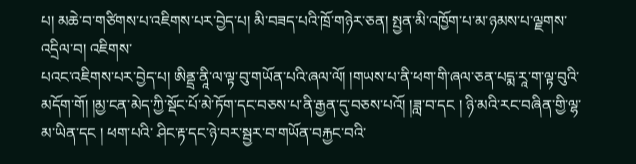པ། མཆེ་བ་གཙིགས་པ་འཇིགས་པར་བྱེད་པ། མི་བཟད་པའི་ཁྲོ་གཉེར་ཅན། སྤྱན་མི་འཁྱོག་པ་མ་ཉམས་པ་ལྗགས་འདྲིལ་བ། འཇིགས་
པའང་འཇིགས་པར་བྱེད་པ། ཨིནྡྲ་ནཱི་ལ་ལྟ་བུ་གཡོན་པའི་ཞལ་ལོ། །གཡས་པ་ནི་ཕག་གི་ཞལ་ཅན་པདྨ་རཱ་ག་ལྟ་བུའི་མདོག་གོ། །མྱ་ངན་མེད་ཀྱི་སྡོང་པོ་མེ་ཏོག་དང་བཅས་པ་ནི་རྒྱན་དུ་བཅས་པའོ། །ཟླ་བ་དང ། ཉི་མའི་རང་བཞིན་གྱི་ལྷ་མ་ཡིན་དང ། ཕག་པའི་ ཤིང་རྟ་དང་ཉེ་བར་སྦྱར་བ་གཡོན་བརྐྱང་བའི་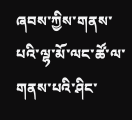ཞབས་ཀྱིས་གནས་པའི་ལྷ་མོ་ལང་ཚོ་ལ་གནས་པའི་ཤིང་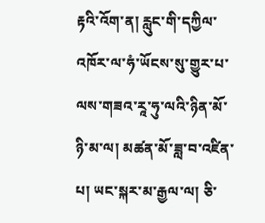རྟའི་འོག་ན། རླུང་གི་དཀྱིལ་འཁོར་ལ་ཧཾ་ཡོངས་སུ་གྱུར་པ་ལས་གཟའ་རཱ་ཧུ་ལའི་ཉིན་མོ་ཉི་མ་ལ། མཚན་མོ་ཟླ་བ་འཛིན་པ། ཡང་སྐར་མ་རྒྱལ་ལ། ཅི་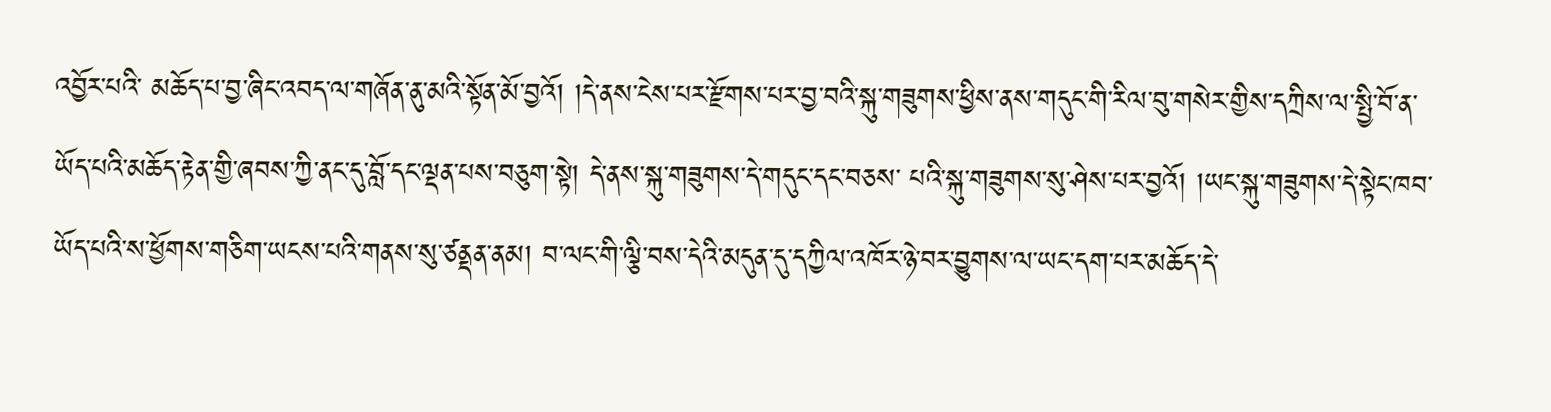འབྱོར་པའི་ མཆོད་པ་བྱ་ཞིང་འབད་ལ་གཞོན་ནུ་མའི་སྟོན་མོ་བྱའོ། །དེ་ནས་ངེས་པར་རྫོགས་པར་བྱ་བའི་སྐུ་གཟུགས་ཕྱིས་ནས་གདུང་གི་རིལ་བུ་གསེར་གྱིས་དཀྲིས་ལ་སྤྱི་བོ་ན་ཡོད་པའི་མཆོད་རྟེན་གྱི་ཞབས་ཀྱི་ནང་དུ་བློ་དང་ལྡན་པས་བཅུག་སྟེ། དེ་ནས་སྐུ་གཟུགས་དེ་གདུང་དང་བཅས་ པའི་སྐུ་གཟུགས་སུ་ཤེས་པར་བྱའོ། །ཡང་སྐུ་གཟུགས་དེ་སྟེང་ཁབ་ཡོད་པའི་ས་ཕྱོགས་གཅིག་ཡངས་པའི་གནས་སུ་ཙནྡན་ནམ། བ་ལང་གི་ལྕི་བས་དེའི་མདུན་དུ་དཀྱིལ་འཁོར་ཉེ་བར་བྱུགས་ལ་ཡང་དག་པར་མཆོད་དེ་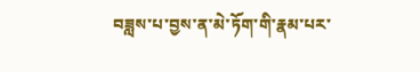བཟླས་པ་བྱས་ན་མེ་ཏོག་གི་རྣམ་པར་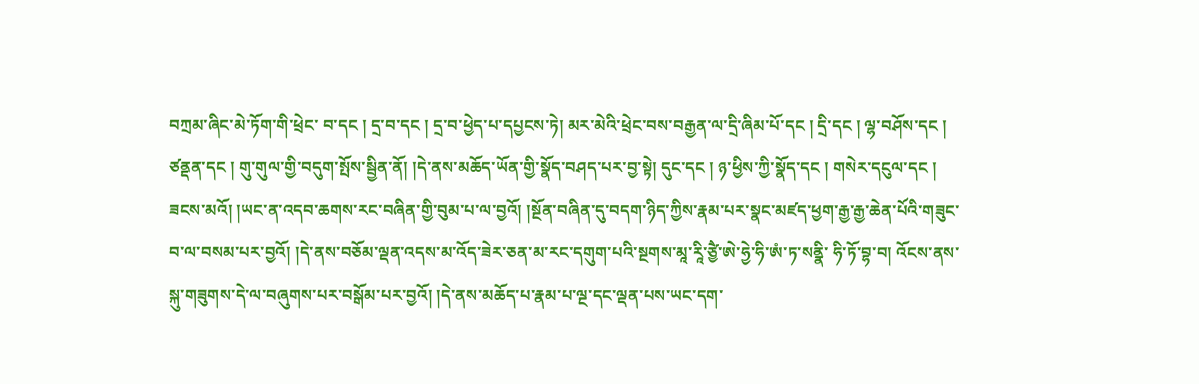བཀྲམ་ཞིང་མེ་ཏོག་གི་ཕྲེང་ བ་དང ། དྲ་བ་དང ། དྲ་བ་ཕྱེད་པ་དཔྱངས་ཏེ། མར་མེའི་ཕྲེང་བས་བརྒྱན་ལ་དྲི་ཞིམ་པོ་དང ། དྲི་དང ། ལྷ་བཤོས་དང ། ཙནྡན་དང ། གུ་གུལ་གྱི་བདུག་སྤོས་སྦྱིན་ནོ། །དེ་ནས་མཆོད་ཡོན་གྱི་སྣོད་བཤད་པར་བྱ་སྟེ། དུང་དང ། ཉ་ཕྱིས་ཀྱི་སྣོད་དང ། གསེར་དངུལ་དང ། ཟངས་མའོ། །ཡང་ན་འདབ་ཆགས་རང་བཞིན་གྱི་བུམ་པ་ལ་བྱའོ། །སྔོན་བཞིན་དུ་བདག་ཉིད་ཀྱིས་རྣམ་པར་སྣང་མཛད་ཕྱག་རྒྱ་རྒྱ་ཆེན་པོའི་གཟུང་བ་ལ་བསམ་པར་བྱའོ། །དེ་ནས་བཅོམ་ལྡན་འདས་མ་འོད་ཟེར་ཅན་མ་རང་དགུག་པའི་སྔགས་མཱ་རཱི་ཙྱཻ་ཨེ་ཧྱེ་ཧི་ཨཾ་ཏ་སནྣི་ ཧི་ཏོ་བྷ་བ། འོངས་ནས་སྐུ་གཟུགས་དེ་ལ་བཞུགས་པར་བསྒོམ་པར་བྱའོ། །དེ་ནས་མཆོད་པ་རྣམ་པ་ལྔ་དང་ལྡན་པས་ཡང་དག་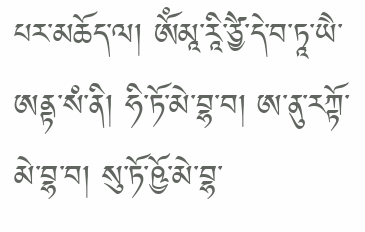པར་མཆོད་ལ། ཨོཾམཱ་རཱི་ཙྱཻ་དེ་བ་ཏཱ་ཡཻ་ཨནྟ་སཾ་ནི། ཧི་ཏོ་མེ་བྷ་བ། ཨ་ནུ་རཀྟོ་མེ་བྷ་བ། སུ་ཏོ་ཥྱོ་མེ་བྷ་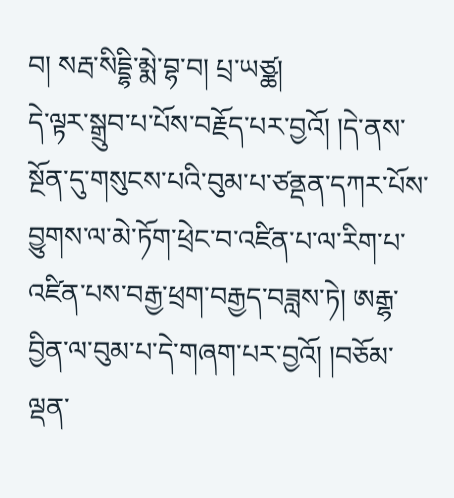བ། སརྦ་སིདྡྷི་མྨེ་བྷ་བ། པྲ་ཡཙྪ།
དེ་ལྟར་སྒྲུབ་པ་པོས་བརྗོད་པར་བྱའོ། །དེ་ནས་སྔོན་དུ་གསུངས་པའི་བུམ་པ་ཙནྡན་དཀར་པོས་བྱུགས་ལ་མེ་ཏོག་ཕྲེང་བ་འཛིན་པ་ལ་རིག་པ་འཛིན་པས་བརྒྱ་ཕྲག་བརྒྱད་བཟླས་ཏེ། ཨརྒྷ་བྱིན་ལ་བུམ་པ་དེ་གཞག་པར་བྱའོ། །བཅོམ་ལྡན་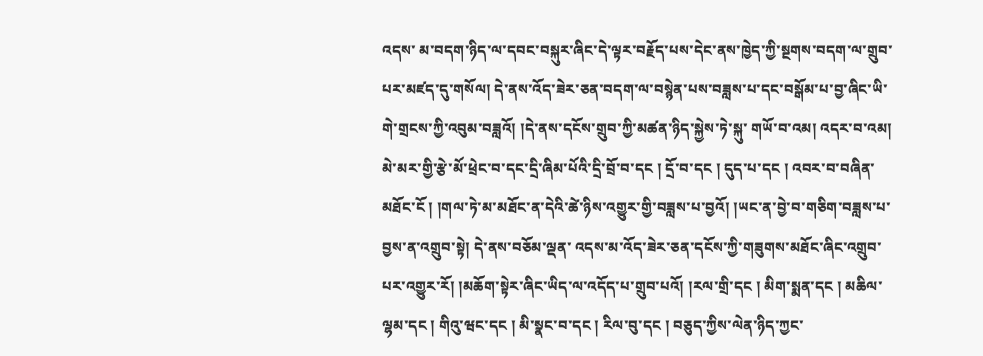འདས་ མ་བདག་ཉིད་ལ་དབང་བསྐུར་ཞིང་དེ་ལྟར་བརྗོད་པས་དེང་ནས་ཁྱེད་ཀྱི་སྔགས་བདག་ལ་གྲུབ་པར་མཛད་དུ་གསོལ། དེ་ནས་འོད་ཟེར་ཅན་བདག་ལ་བསྙེན་པས་བཟླས་པ་དང་བསྒོམ་པ་བྱ་ཞིང་ཡི་གེ་གྲངས་ཀྱི་འབུམ་བཟླའོ། །དེ་ནས་དངོས་གྲུབ་ཀྱི་མཚན་ཉིད་སྐྱེས་ཏེ་སྐུ་ གཡོ་བ་འམ། འདར་བ་འམ། མེ་མར་གྱི་རྩེ་མོ་ཕྲེང་བ་དང་དྲི་ཞིམ་པོའི་དྲི་བྲོ་བ་དང ། དྲོ་བ་དང ། དུད་པ་དང ། འབར་བ་བཞིན་མཐོང་ངོ ། །གལ་ཏེ་མ་མཐོང་ན་དེའི་ཚེ་ཉིས་འགྱུར་གྱི་བཟླས་པ་བྱའོ། །ཡང་ན་བྱེ་བ་གཅིག་བཟླས་པ་བྱས་ན་འགྲུབ་སྟེ། དེ་ནས་བཅོམ་ལྡན་ འདས་མ་འོད་ཟེར་ཅན་དངོས་ཀྱི་གཟུགས་མཐོང་ཞིང་འགྲུབ་པར་འགྱུར་རོ། །མཆོག་སྟེར་ཞིང་ཡིད་ལ་འདོད་པ་གྲུབ་པའོ། །རལ་གྲི་དང ། མིག་སྨན་དང ། མཆིལ་ལྷམ་དང ། གིའུ་ཝང་དང ། མི་སྣང་བ་དང ། རིལ་བུ་དང ། བཅུད་ཀྱིས་ལེན་ཉིད་ཀྱང་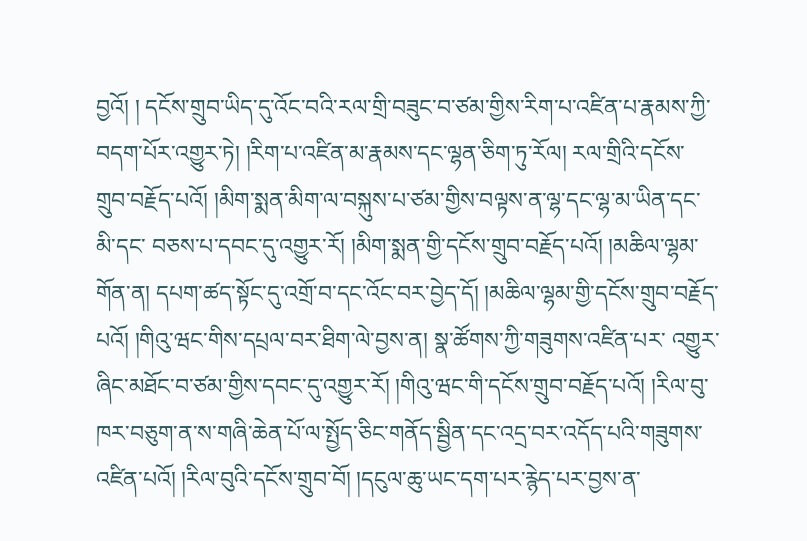བྱའོ། ། དངོས་གྲུབ་ཡིད་དུ་འོང་བའི་རལ་གྲི་བཟུང་བ་ཙམ་གྱིས་རིག་པ་འཛིན་པ་རྣམས་ཀྱི་བདག་པོར་འགྱུར་ཏེ། །རིག་པ་འཛིན་མ་རྣམས་དང་ལྷན་ཅིག་ཏུ་རོལ། རལ་གྲིའི་དངོས་གྲུབ་བརྗོད་པའོ། །མིག་སྨན་མིག་ལ་བསྐུས་པ་ཙམ་གྱིས་བལྟས་ན་ལྷ་དང་ལྷ་མ་ཡིན་དང་མི་དང་ བཅས་པ་དབང་དུ་འགྱུར་རོ། །མིག་སྨན་གྱི་དངོས་གྲུབ་བརྗོད་པའོ། །མཆིལ་ལྷམ་གོན་ན། དཔག་ཚད་སྟོང་དུ་འགྲོ་བ་དང་འོང་བར་བྱེད་དོ། །མཆིལ་ལྷམ་གྱི་དངོས་གྲུབ་བརྗོད་པའོ། །གིའུ་ཝང་གིས་དཔྲལ་བར་ཐིག་ལེ་བྱས་ན། སྣ་ཚོགས་ཀྱི་གཟུགས་འཛིན་པར་ འགྱུར་ཞིང་མཐོང་བ་ཙམ་གྱིས་དབང་དུ་འགྱུར་རོ། །གིའུ་ཝང་གི་དངོས་གྲུབ་བརྗོད་པའོ། །རིལ་བུ་ཁར་བཅུག་ན་ས་གཞི་ཆེན་པོ་ལ་སྤྱོད་ཅིང་གནོད་སྦྱིན་དང་འདྲ་བར་འདོད་པའི་གཟུགས་འཛིན་པའོ། །རིལ་བུའི་དངོས་གྲུབ་བོ། །དངུལ་ཆུ་ཡང་དག་པར་རྙེད་པར་བྱས་ན་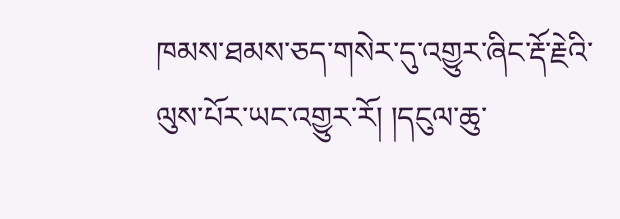ཁམས་ཐམས་ཅད་གསེར་དུ་འགྱུར་ཞིང་རྡོ་རྗེའི་ལུས་པོར་ཡང་འགྱུར་རོ། །དངུལ་ཆུ་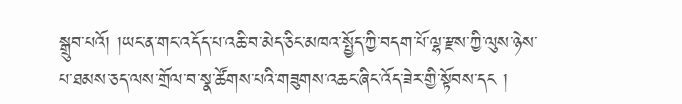སྒྲུབ་པའོ། །ཡང་ན་གང་འདོད་པ་འཆི་བ་མེད་ཅིང་མཁའ་སྤྱོད་ཀྱི་བདག་པོ་ལྷ་རྫས་ཀྱི་ལུས་ཉེས་པ་ཐམས་ཅད་ལས་གྲོལ་བ་སྣ་ཚོགས་པའི་གཟུགས་འཆང་ཞིང་འོད་ཟེར་གྱི་སྟོབས་དང །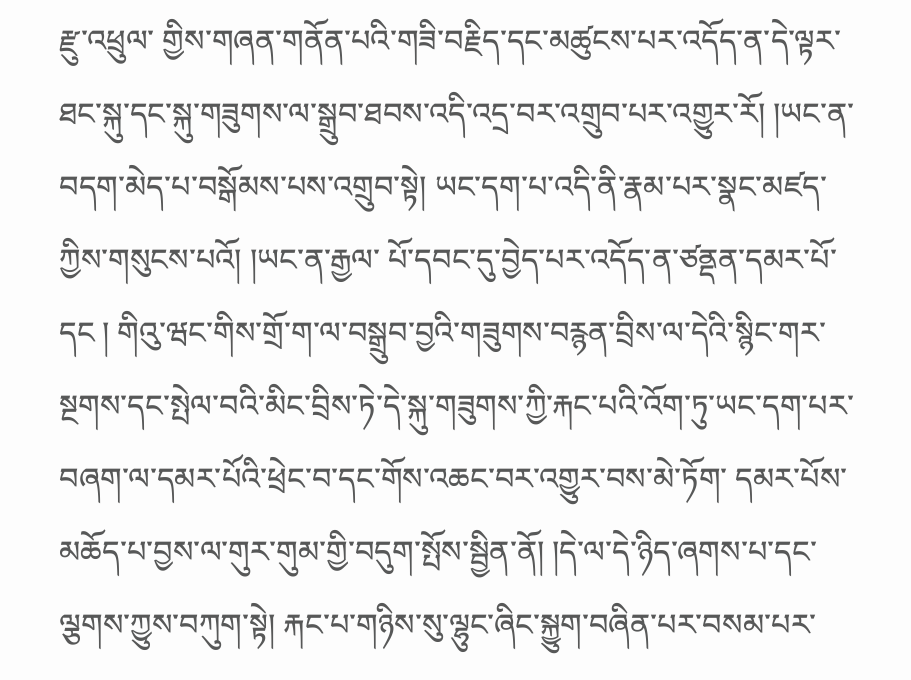རྫུ་འཕྲུལ་ གྱིས་གཞན་གནོན་པའི་གཟི་བརྗིད་དང་མཚུངས་པར་འདོད་ན་དེ་ལྟར་ཐང་སྐུ་དང་སྐུ་གཟུགས་ལ་སྒྲུབ་ཐབས་འདི་འདྲ་བར་འགྲུབ་པར་འགྱུར་རོ། །ཡང་ན་བདག་མེད་པ་བསྒོམས་པས་འགྲུབ་སྟེ། ཡང་དག་པ་འདི་ནི་རྣམ་པར་སྣང་མཛད་ཀྱིས་གསུངས་པའོ། །ཡང་ན་རྒྱལ་ པོ་དབང་དུ་བྱེད་པར་འདོད་ན་ཙནྡན་དམར་པོ་དང ། གིའུ་ཝང་གིས་གྲོ་ག་ལ་བསྒྲུབ་བྱའི་གཟུགས་བརྙན་བྲིས་ལ་དེའི་སྙིང་གར་སྔགས་དང་སྤེལ་བའི་མིང་བྲིས་ཏེ་དེ་སྐུ་གཟུགས་ཀྱི་རྐང་པའི་འོག་ཏུ་ཡང་དག་པར་བཞག་ལ་དམར་པོའི་ཕྲེང་བ་དང་གོས་འཆང་བར་འགྱུར་བས་མེ་ཏོག་ དམར་པོས་མཆོད་པ་བྱས་ལ་གུར་གུམ་གྱི་བདུག་སྤོས་སྦྱིན་ནོ། །དེ་ལ་དེ་ཉིད་ཞགས་པ་དང་ལྕགས་ཀྱུས་བཀུག་སྟེ། རྐང་པ་གཉིས་སུ་ལྷུང་ཞིང་སྐྱུག་བཞིན་པར་བསམ་པར་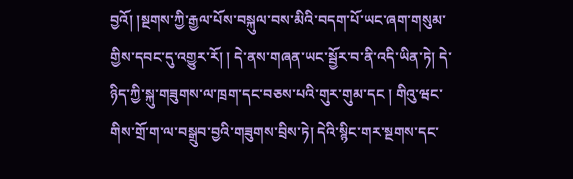བྱའོ། །སྔགས་ཀྱི་རྒྱལ་པོས་བསྐུལ་བས་མིའི་བདག་པོ་ཡང་ཞག་གསུམ་གྱིས་དབང་དུ་འགྱུར་རོ། ། དེ་ནས་གཞན་ཡང་སྦྱོར་བ་ནི་འདི་ཡིན་ཏེ། དེ་ཉིད་ཀྱི་སྐུ་གཟུགས་ལ་ཁྲག་དང་བཅས་པའི་གུར་གུམ་དང ། གིའུ་ཝང་གིས་གྲོ་ག་ལ་བསྒྲུབ་བྱའི་གཟུགས་བྲིས་ཏེ། དེའི་སྙིང་གར་སྔགས་དང་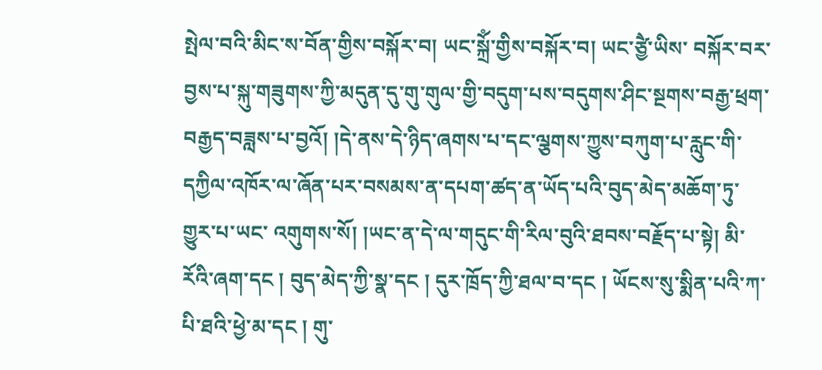སྤེལ་བའི་མིང་ས་བོན་གྱིས་བསྐོར་བ། ཡང་སྐྲོཾ་གྱིས་བསྐོར་བ། ཡང་ཙྱཻ་ཡིས་ བསྐོར་བར་བྱས་པ་སྐུ་གཟུགས་ཀྱི་མདུན་དུ་གུ་གུལ་གྱི་བདུག་པས་བདུགས་ཤིང་སྔགས་བརྒྱ་ཕྲག་བརྒྱད་བཟླས་པ་བྱའོ། །དེ་ནས་དེ་ཉིད་ཞགས་པ་དང་ལྕགས་ཀྱུས་བཀུག་པ་རླུང་གི་དཀྱིལ་འཁོར་ལ་ཞོན་པར་བསམས་ན་དཔག་ཚད་ན་ཡོད་པའི་བུད་མེད་མཆོག་ཏུ་གྱུར་པ་ཡང་ འགུགས་སོ། །ཡང་ན་དེ་ལ་གདུང་གི་རིལ་བུའི་ཐབས་བརྗོད་པ་སྟེ། མི་རོའི་ཞག་དང ། བུད་མེད་ཀྱི་སྣ་དང ། དུར་ཁྲོད་ཀྱི་ཐལ་བ་དང ། ཡོངས་སུ་སྨིན་པའི་ཀ་པི་ཐའི་ཕྱེ་མ་དང ། གུ་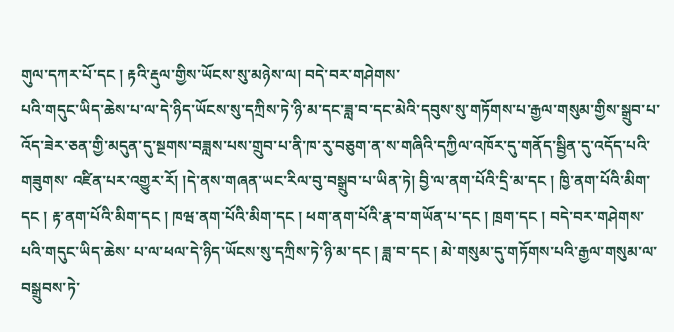གུལ་དཀར་པོ་དང ། རྟའི་རྡུལ་གྱིས་ཡོངས་སུ་མཉེས་ལ། བདེ་བར་གཤེགས་
པའི་གདུང་ཡིད་ཆེས་པ་ལ་དེ་ཉིད་ཡོངས་སུ་དཀྲིས་ཏེ་ཉི་མ་དང་ཟླ་བ་དང་མེའི་དབུས་སུ་གཏོགས་པ་རྒྱལ་གསུམ་གྱིས་སྒྲུབ་པ་འོད་ཟེར་ཅན་གྱི་མདུན་དུ་སྔགས་བཟླས་པས་གྲུབ་པ་ནི་ཁ་རུ་བཅུག་ན་ས་གཞིའི་དཀྱིལ་འཁོར་དུ་གནོད་སྦྱིན་དུ་འདོད་པའི་གཟུགས་ འཛིན་པར་འགྱུར་རོ། །དེ་ནས་གཞན་ཡང་རིལ་བུ་བསྒྲུབ་པ་ཡིན་ཏེ། བྱི་ལ་ནག་པོའི་དྲི་མ་དང ། ཁྱི་ནག་པོའི་མིག་དང ། རྟ་ནག་པོའི་མིག་དང ། ཁཝ་ནག་པོའི་མིག་དང ། ཕག་ནག་པོའི་རྣ་བ་གཡོན་པ་དང ། ཁྲག་དང ། བདེ་བར་གཤེགས་པའི་གདུང་ཡིད་ཆེས་ པ་ལ་ཕལ་དེ་ཉིད་ཡོངས་སུ་དཀྲིས་ཏེ་ཉི་མ་དང ། ཟླ་བ་དང ། མེ་གསུམ་དུ་གཏོགས་པའི་རྒྱལ་གསུམ་ལ་བསྒྲུབས་ཏེ་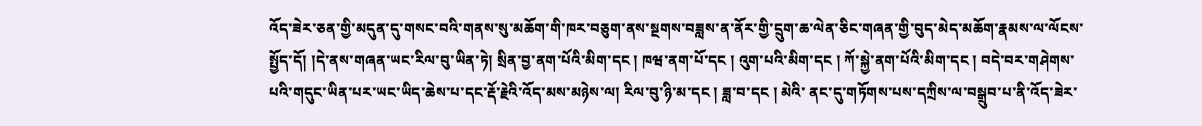འོད་ཟེར་ཅན་གྱི་མདུན་དུ་གསང་བའི་གནས་སུ་མཆོག་གི་ཁར་བཅུག་ནས་སྔགས་བཟླས་ན་ནོར་གྱི་དྲུག་ཆ་ལེན་ཅིང་གཞན་གྱི་བུད་མེད་མཆོག་རྣམས་ལ་ལོངས་ སྤྱོད་དོ། །དེ་ནས་གཞན་ཡང་རིལ་བུ་ཡིན་ཏེ། སྲིན་བྱ་ནག་པོའི་མིག་དང ། ཁཝ་ནག་པོ་དང ། འུག་པའི་མིག་དང ། ཀོ་སྐྱེ་ནག་པོའི་མིག་དང ། བདེ་བར་གཤེགས་པའི་གདུང་ཡིན་པར་ཡང་ཡིད་ཆེས་པ་དང་རྡོ་རྗེའི་འོད་མས་མཉེས་ལ། རིལ་བུ་ཉི་མ་དང ། ཟླ་བ་དང ། མེའི་ ནང་དུ་གཏོགས་པས་དཀྲིས་ལ་བསྒྲུབ་པ་ནི་འོད་ཟེར་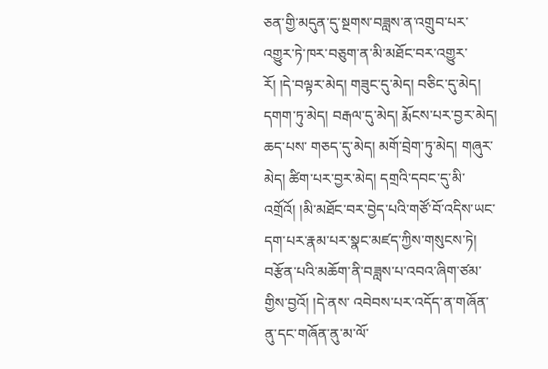ཅན་གྱི་མདུན་དུ་སྔགས་བཟླས་ན་འགྲུབ་པར་འགྱུར་ཏེ་ཁར་བཅུག་ན་མི་མཐོང་བར་འགྱུར་རོ། །དེ་བལྟར་མེད། གཟུང་དུ་མེད། བཅིང་དུ་མེད། དགག་ཏུ་མེད། བརྒལ་དུ་མེད། རྨོངས་པར་བྱར་མེད། ཆད་པས་ གཅད་དུ་མེད། མགོ་བྲེག་ཏུ་མེད། གཞུར་མེད། ཚིག་པར་བྱར་མེད། དགྲའི་དབང་དུ་མི་འགྲོའོ། །མི་མཐོང་བར་བྱེད་པའི་གཙོ་བོ་འདིས་ཡང་དག་པར་རྣམ་པར་སྣང་མཛད་ཀྱིས་གསུངས་ཏེ། བརྩོན་པའི་མཆོག་ནི་བཟླས་པ་འབའ་ཞིག་ཙམ་གྱིས་བྱའོ། །དེ་ནས་ འབེབས་པར་འདོད་ན་གཞོན་ནུ་དང་གཞོན་ནུ་མ་ལོ་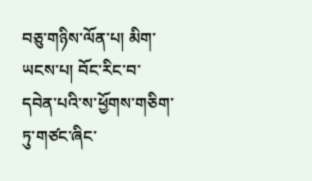བཅུ་གཉིས་ལོན་པ། མིག་ཡངས་པ། བོང་རིང་བ་དབེན་པའི་ས་ཕྱོགས་གཅིག་ཏུ་གཙང་ཞིང་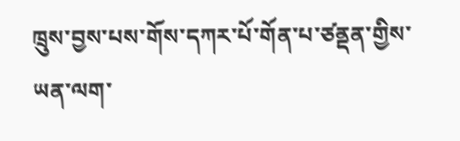ཁྲུས་བྱས་པས་གོས་དཀར་པོ་གོན་པ་ཙནྡན་གྱིས་ཡན་ལག་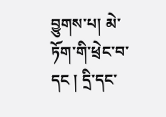བྱུགས་པ། མེ་ཏོག་གི་ཕྲེང་བ་དང ། དྲི་དང་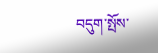བདུག་སྤོས་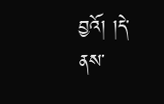བྱའོ། །དེ་ནས་